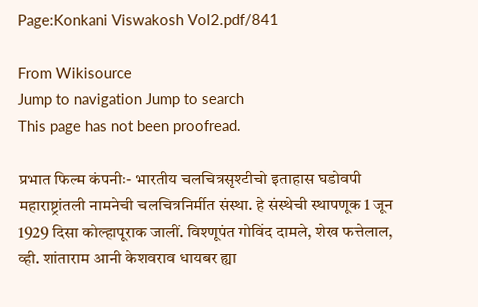Page:Konkani Viswakosh Vol2.pdf/841

From Wikisource
Jump to navigation Jump to search
This page has not been proofread.

प्रभात फिल्म कंपनीः- भारतीय चलचित्रसृश्टीचो इताहास घडोवपी महाराष्ट्रांतली नामनेची चलचित्रनिर्मीत संस्था. हे संस्थेची स्थापणूक 1 जून 1929 दिसा कोल्हापूराक जालीं. विश्णूपंत गोविंद दामले, शेख फत्तेलाल, व्ही. शांताराम आनी केशवराव धायबर ह्या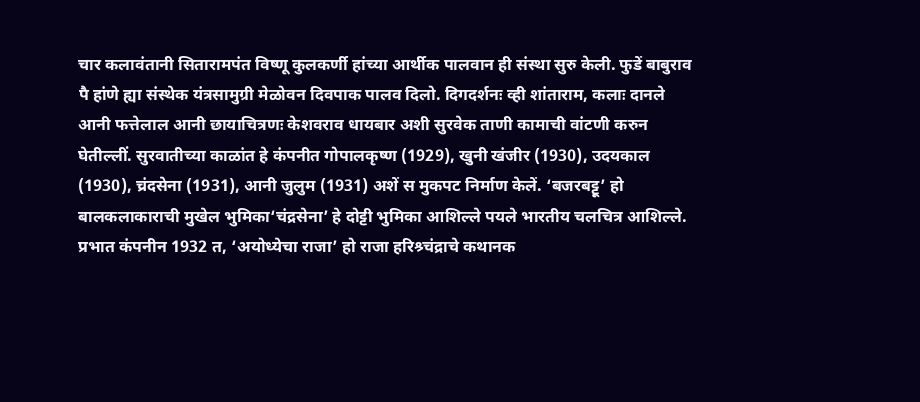चार कलावंतानी सितारामपंत विष्णू कुलकर्णी हांच्या आर्थीक पालवान ही संस्था सुरु केली. फुडें बाबुराव पै हांणे ह्या संस्थेक यंत्रसामुग्री मेळोवन दिवपाक पालव दिलो. दिगदर्शनः व्ही शांताराम, कलाः दानले आनी फत्तेलाल आनी छायाचित्रणः केशवराव धायबार अशी सुरवेक ताणी कामाची वांटणी करुन घेतील्लीं. सुरवातीच्या काळांत हे कंपनीत गोपालकृष्ण (1929), खुनी खंजीर (1930), उदयकाल (1930), च्रंदसेना (1931), आनी जुलुम (1931) अशें स मुकपट निर्माण केलें. ‘बजरबट्टू’ हो बालकलाकाराची मुखेल भुमिका‘चंद्रसेना’ हे दोट्टी भुमिका आशिल्ले पयले भारतीय चलचित्र आशिल्ले. प्रभात कंपनीन 1932 त, ‘अयोध्येचा राजा’ हो राजा हरिश्र्चंद्राचे कथानक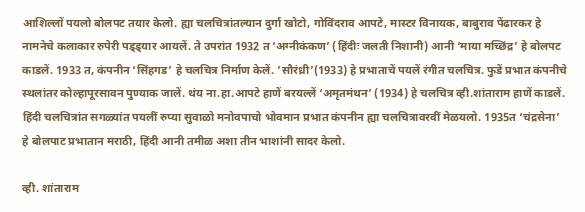आशिल्लों पयलो बोलपट तयार केलो. ह्या चलचित्रांतल्यान दुर्गा खोटो, गोविंदराव आपटे, मास्टर विनायक, बाबुराव पेंढारकर हे नामनेचे कलाकार रुपेरी पड्ड्यार आयलें. ते उपरांत 1932 त ‘अग्नीकंकण’ (हिंदीः जलती निशानी) आनी ‘माया मच्छिंद्र’ हे बोलपट काडलें. 1933 त, कंपनीन ‘सिंहगड’ हे चलचित्र निर्माण केलें. ’सौरंध्री’(1933) हे प्रभाताचें पयलें रंगीत चलचित्र. फुडें प्रभात कंपनीचे स्थलांतर कोल्हापूरसावन पुण्याक जालें. थंय ना.हा.आपटे हाणें बरयल्लें ‘अमृतमंथन’ (1934) हे चलचित्र व्ही.शांताराम हाणें काडलें. हिंदी चलचित्रांत सगळ्यांत पयलीं रुप्या सुवाळो मनोवपाचो भोवमान प्रभात कंपनीन ह्या चलचित्रावरवीं मेळयलो. 1935त ‘चंद्रसेना’ हे बोलपाट प्रभातान मराठी, हिंदी आनी तमीळ अशा तीन भाशांनी सादर केलो.

व्ही. शांताराम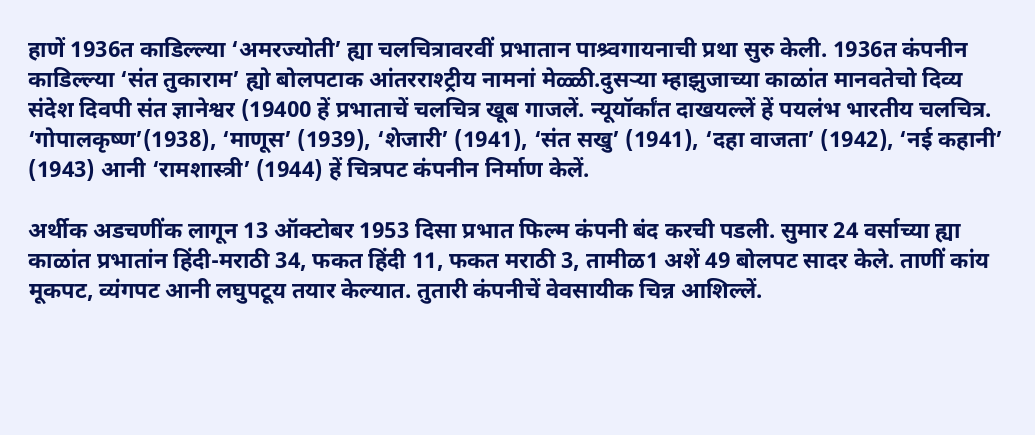हाणें 1936त काडिल्ल्या ‘अमरज्योती’ ह्या चलचित्रावरवीं प्रभातान पाश्र्वगायनाची प्रथा सुरु केली. 1936त कंपनीन काडिल्ल्या ‘संत तुकाराम’ ह्यो बोलपटाक आंतरराश्ट्रीय नामनां मेळ्ळी.दुसऱ्या म्हाझुजाच्या काळांत मानवतेचो दिव्य संदेश दिवपी संत ज्ञानेश्वर (19400 हें प्रभाताचें चलचित्र खूब गाजलें. न्यूयॉर्कांत दाखयल्लें हें पयलंभ भारतीय चलचित्र. ‘गोपालकृष्ण’(1938), ‘माणूस’ (1939), ‘शेजारी’ (1941), ‘संत सखु’ (1941), ‘दहा वाजता’ (1942), ‘नई कहानी’ (1943) आनी ‘रामशास्त्री’ (1944) हें चित्रपट कंपनीन निर्माण केलें.

अर्थीक अडचणींक लागून 13 ऑक्टोबर 1953 दिसा प्रभात फिल्म कंपनी बंद करची पडली. सुमार 24 वर्साच्या ह्या काळांत प्रभातांन हिंदी-मराठी 34, फकत हिंदी 11, फकत मराठी 3, तामीळ1 अशें 49 बोलपट सादर केले. ताणीं कांय मूकपट, व्यंगपट आनी लघुपटूय तयार केल्यात. तुतारी कंपनीचें वेवसायीक चिन्न आशिल्लें.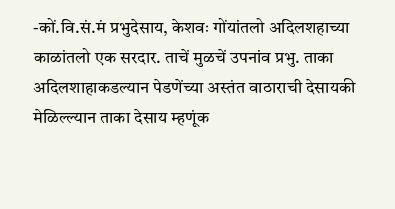-कों.वि.सं.मं प्रभुदेसाय, केशवः गोंयांतलो अदिलशहाच्या काळांतलो एक सरदार. ताचें मुळचें उपनांव प्रभु. ताका अदिलशाहाकडल्यान पेडणेंच्या अस्तंत वाठाराची देसायकी मेळिल्ल्यान ताका देसाय म्हणूंक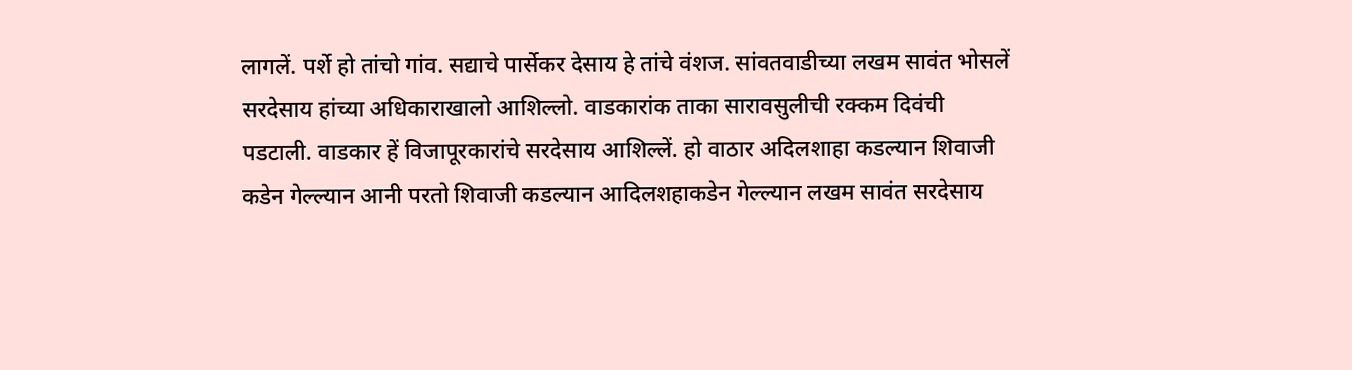लागलें. पर्शे हो तांचो गांव. सद्याचे पार्सेकर देसाय हे तांचे वंशज. सांवतवाडीच्या लखम सावंत भोसलें सरदेसाय हांच्या अधिकाराखालो आशिल्लो. वाडकारांक ताका सारावसुलीची रक्कम दिवंची पडटाली. वाडकार हें विजापूरकारांचे सरदेसाय आशिल्लें. हो वाठार अदिलशाहा कडल्यान शिवाजी कडेन गेल्ल्यान आनी परतो शिवाजी कडल्यान आदिलशहाकडेन गेल्ल्यान लखम सावंत सरदेसाय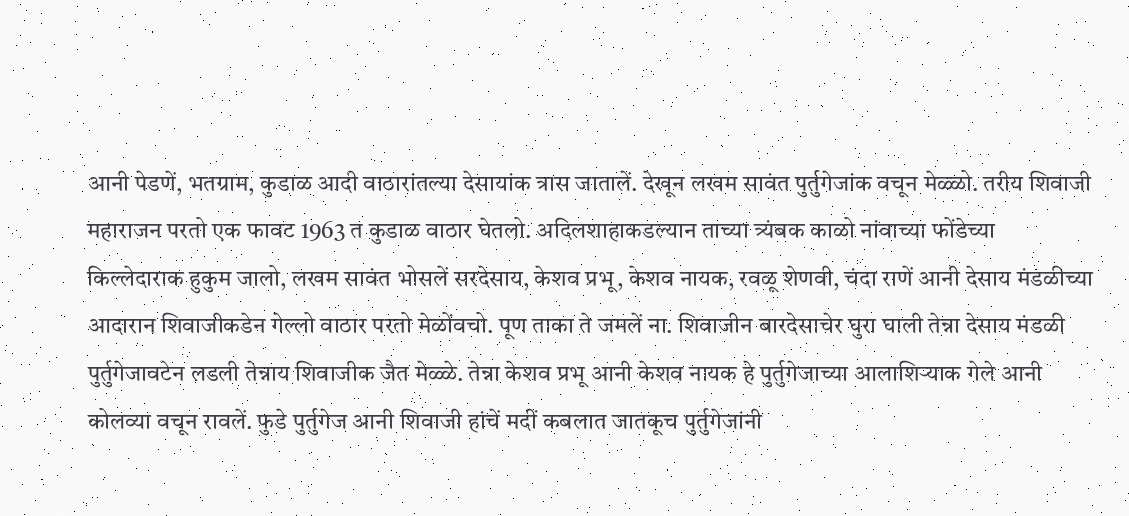आनी पेडणें, भतग्राम, कुडाळ आदी वाठारांतल्या देसायांक त्रास जातालें. देखून लखम सावंत पुर्तुगेजांक वचून मेळ्ळो. तरीय शिवाजी महाराजन परतो एक फावट 1963 त कुडाळ वाठार घेतलो. अदिलशाहाकडल्यान ताच्या त्र्यंबक काळो नांवाच्या फोंडेच्या किल्लेदाराक हुकुम जालो, लखम सावंत भोसलें सरदेसाय, केशव प्रभू, केशव नायक, रवळू शेणवी, चंदा राणें आनी देसाय मंडळीच्या आदारान शिवाजीकडेन गेल्लो वाठार परतो मेळोंवचो. पूण ताका ते जमलें ना. शिवाजीन बारदेसाचेर घुरा घाली तेन्ना देसाय मंडळी पुर्तुगेजावटेन लडली तेन्नाय शिवाजीक जैत मेळ्ळे. तेन्ना केशव प्रभू आनी केशव नायक हे पुर्तुगेजाच्या आलाशिऱ्याक गेले आनी कोलव्या वचून रावलें. फुडे पुर्तुगेज आनी शिवाजी हांचें मदीं कबलात जातकूच पुर्तुगेजांनी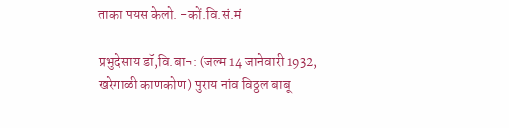ताका पयस केलो. -कों.वि.सं.मं

प्रभुदेसाय डॉ,वि.बा¬: (जल्म 14 जानेवारी 1932, खरेगाळी काणकोण) पुराय नांव विठ्ठल बाबू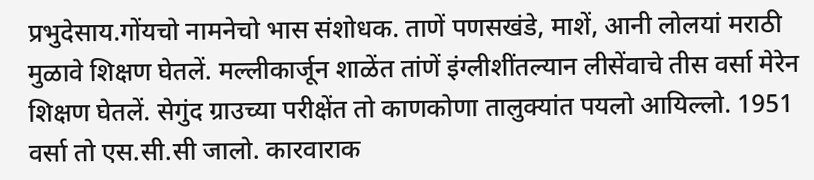प्रभुदेसाय.गोंयचो नामनेचो भास संशोधक. ताणें पणसखंडे, माशें, आनी लोलयां मराठी मुळावे शिक्षण घेतलें. मल्लीकार्जून शाळेंत तांणें इंग्लीशींतल्यान लीसेंवाचे तीस वर्सा मेरेन शिक्षण घेतलें. सेगुंद ग्राउच्या परीक्षेंत तो काणकोणा तालुक्यांत पयलो आयिल्लो. 1951 वर्सा तो एस.सी.सी जालो. कारवाराक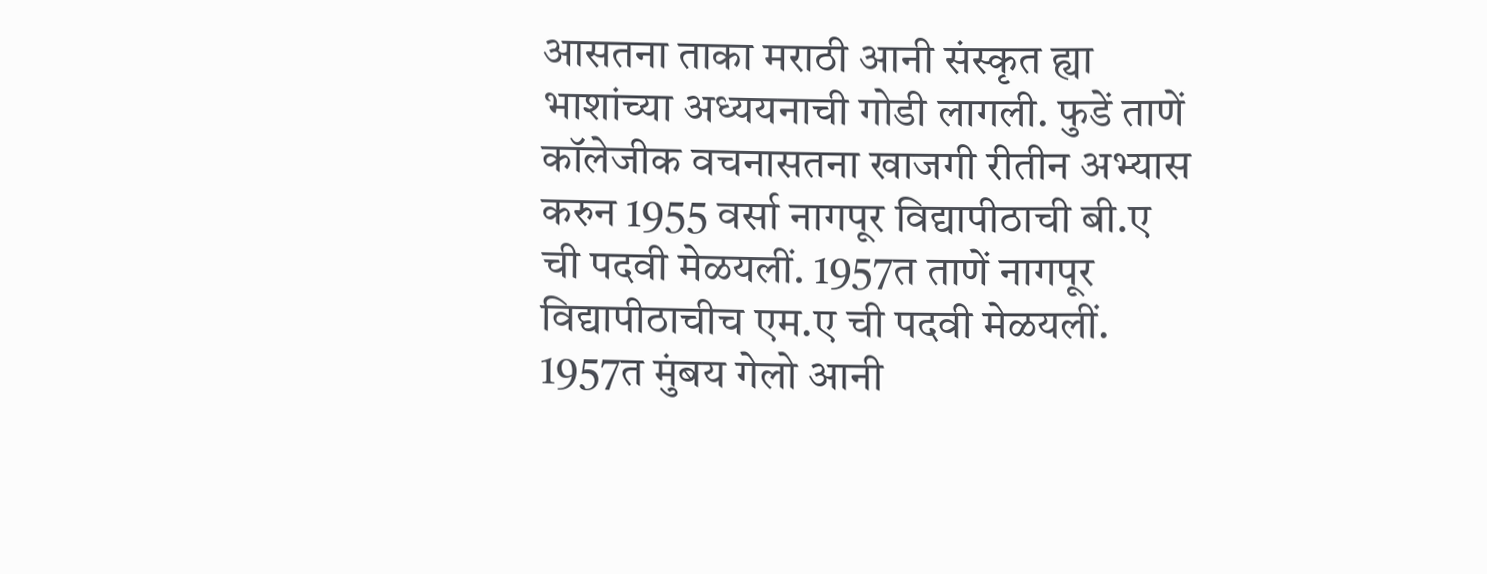आसतना ताका मराठी आनी संस्कृत ह्या भाशांच्या अध्ययनाची गोडी लागली. फुडें ताणें कॉलेजीक वचनासतना खाजगी रीतीन अभ्यास करुन 1955 वर्सा नागपूर विद्यापीठाची बी.ए ची पदवी मेळयलीं. 1957त ताणें नागपूर विद्यापीठाचीच एम.ए ची पदवी मेळयलीं. 1957त मुंबय गेलो आनी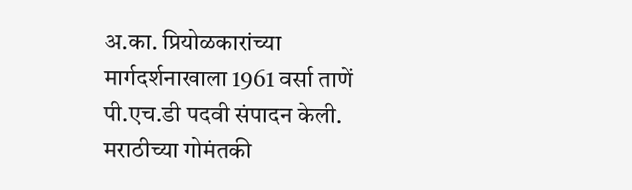अ.का. प्रियोळकारांच्या मार्गदर्शनाखाला 1961 वर्सा ताणें पी.एच.डी पदवी संपादन केली. मराठीच्या गोमंतकी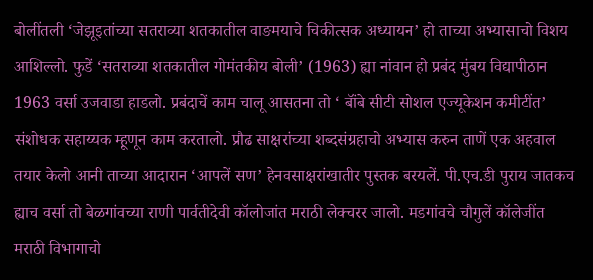बोलींतली ‘जेझूइतांच्या सतराव्या शतकातील वाङमयाचे चिकीत्सक अध्यायन’ हो ताच्या अभ्यासाचो विशय आशिल्लो. फुडें ‘सतराव्या शतकातील गोमंतकीय बोली’ (1963) ह्या नांवान हो प्रबंद मुंबय विद्यापीठान 1963 वर्सा उजवाडा हाडलो. प्रबंदाचें काम चालू आसतना तो ‘ बॉंबे सीटी सोशल एज्यूकेशन कमीटींत’ संशोधक सहाय्यक म्हूणून काम करतालो. प्रौढ साक्षरांच्या शब्दसंग्रहाचो अभ्यास करुन ताणें एक अहवाल तयार केलो आनी ताच्या आदारान ‘आपलें सण’ हेनवसाक्षरांखातीर पुस्तक बरयलें. पी.एच.डी पुराय जातकच ह्याच वर्सा तो बेळगांवच्या राणी पार्वतीदेवी कॉलोजांत मराठी लेक्चरर जालो. मडगांवचे चौगुलें कॉलेजींत मराठी विभागाचो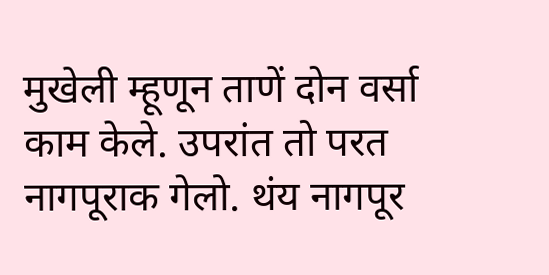मुखेली म्हूणून ताणें दोन वर्सा काम केले. उपरांत तो परत नागपूराक गेलो. थंय नागपूर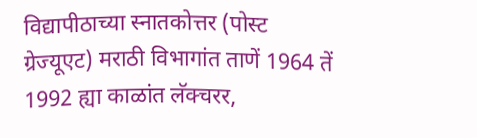विद्यापीठाच्या स्नातकोत्तर (पोस्ट ग्रेज्यूएट) मराठी विभागांत ताणें 1964 तें 1992 ह्या काळांत लॅक्चरर,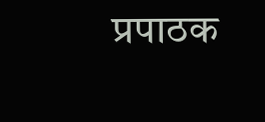प्रपाठक